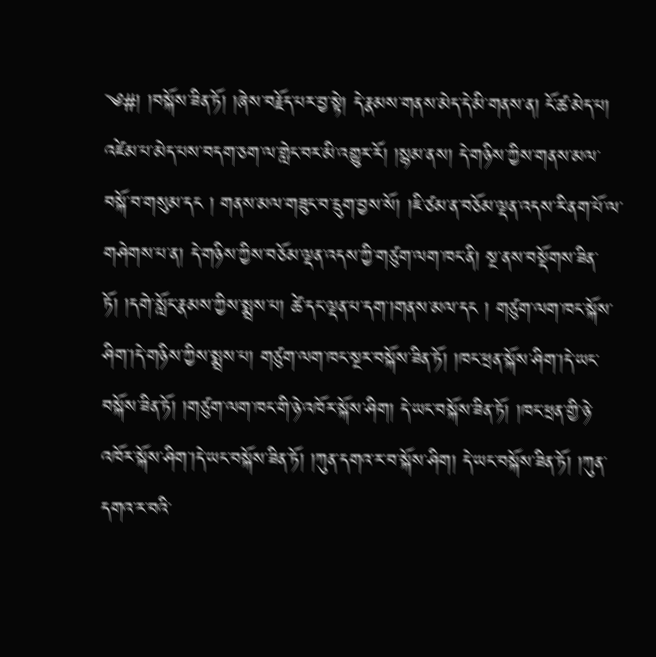༄#། །བསྐོས་ཟིན་ཏོ། །ཞེས་བརྗོད་པར་བྱ་སྟེ། དེ་རྣམས་གནས་མེད་དེ་མི་གནས་ན། ངོ་ཚ་མེད་པ། འཛེམ་པ་མེད་པས་བདག་ཅག་ལ་གླེང་བར་མི་འགྱུར་རོ། །སྙམ་ནས། དེ་གཉིས་ཀྱིས་གནས་མལ་བསྐོ་བ་གསུམ་དང ། གནས་མལ་གཟུང་བ་དྲུག་བྱས་སོ། །ཇི་ཙམ་ན་བཅོམ་ལྡན་འདས་རི་ནག་པོ་ལ་གཤེགས་པ་ན། དེ་གཉིས་ཀྱིས་བཅོམ་ལྡན་འདས་ཀྱི་གཙུག་ལག་ཁང་ནི། སྔ་ནས་བསྡོགས་ཟིན་ཏོ། །དགེ་སློང་རྣམས་ཀྱིས་སྨྲས་པ། ཚེ་དང་ལྡན་པ་དག་།གནས་མལ་དང ། གཙུག་ལག་ཁང་སྐོས་ཤིག་།དེ་གཉིས་ཀྱིས་སྨྲས་པ། གཙུག་ལག་ཁང་སྔར་བསྐོས་ཟིན་ཏོ། །ཁང་ཕྲན་སྐོས་ཤིག་།དེ་ཡང་བསྐོས་ཟིན་ཏོ། །གཙུག་ལག་ཁང་གི་ཉེ་འཁོར་སྐོས་ཤིག། དེ་ཡང་བསྐོས་ཟིན་ཏོ། །ཁང་ཕྲན་གྱི་ཉེ་འཁོར་སྐོས་ཤིག་།དེ་ཡང་བསྐོས་ཟིན་ཏོ། །ཀུན་དགའ་ར་བ་སྐོས་ཤིག། དེ་ཡང་བསྐོས་ཟིན་ཏོ། །ཀུན་དགའ་ར་བའི་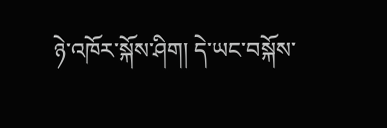ཉེ་འཁོར་སྐོས་ཤིག། དེ་ཡང་བསྐོས་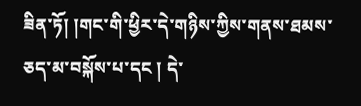ཟིན་ཏོ། །གང་གི་ཕྱིར་དེ་གཉིས་ཀྱིས་གནས་ཐམས་ཅད་མ་བསྐོས་པ་དང ། དེ་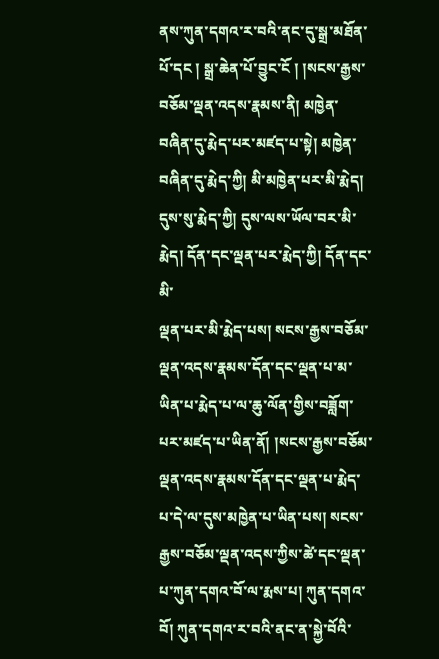ནས་ཀུན་དགའ་ར་བའི་ནང་དུ་སྒྲ་མཐོན་པོ་དང ། སྒྲ་ཆེན་པོ་བྱུང་ངོ ། །སངས་རྒྱས་བཅོམ་ལྡན་འདས་རྣམས་ནི། མཁྱེན་བཞིན་དུ་རྨེད་པར་མཛད་པ་སྟེ། མཁྱེན་བཞིན་དུ་རྨེད་ཀྱི། མི་མཁྱེན་པར་མི་རྨེད། དུས་སུ་རྨེད་ཀྱི། དུས་ལས་ཡོལ་བར་མི་རྨེད། དོན་དང་ལྡན་པར་རྨེད་ཀྱི། དོན་དང་མི་
ལྡན་པར་མི་རྨེད་པས། སངས་རྒྱས་བཅོམ་ལྡན་འདས་རྣམས་དོན་དང་ལྡན་པ་མ་ཡིན་པ་རྨེད་པ་ལ་ཆུ་ལོན་གྱིས་བཟློག་པར་མཛད་པ་ཡིན་ནོ། །སངས་རྒྱས་བཅོམ་ལྡན་འདས་རྣམས་དོན་དང་ལྡན་པ་རྨེད་པ་དེ་ལ་དུས་མཁྱེན་པ་ཡིན་པས། སངས་རྒྱས་བཅོམ་ལྡན་འདས་ཀྱིས་ཚེ་དང་ལྡན་པ་ཀུན་དགའ་བོ་ལ་རྨས་པ། ཀུན་དགའ་བོ། ཀུན་དགའ་ར་བའི་ནང་ན་སྐྱེ་བོའི་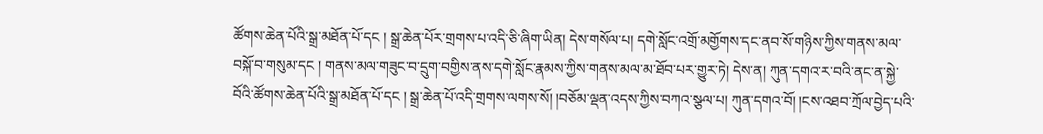ཚོགས་ཆེན་པོའི་སྒྲ་མཐོན་པོ་དང ། སྒྲ་ཆེན་པོར་གྲགས་པ་འདི་ཅི་ཞིག་ཡིན། དེས་གསོལ་པ། དགེ་སློང་འགྲོ་མགྱོགས་དང་ནབ་སོ་གཉིས་ཀྱིས་གནས་མལ་བསྐོ་བ་གསུམ་དང ། གནས་མལ་གཟུང་བ་དྲུག་བགྱིས་ནས་དགེ་སློང་རྣམས་ཀྱིས་གནས་མལ་མ་ཐོབ་པར་གྱུར་ཏེ། དེས་ན། ཀུན་དགའ་ར་བའི་ནང་ན་སྐྱེ་བོའི་ཚོགས་ཆེན་པོའི་སྒྲ་མཐོན་པོ་དང ། སྒྲ་ཆེན་པོ་འདི་གྲགས་ལགས་སོ། །བཅོམ་ལྡན་འདས་ཀྱིས་བཀའ་སྩལ་པ། ཀུན་དགའ་བོ། །ངས་འཐབ་ཀྲོལ་བྱེད་པའི་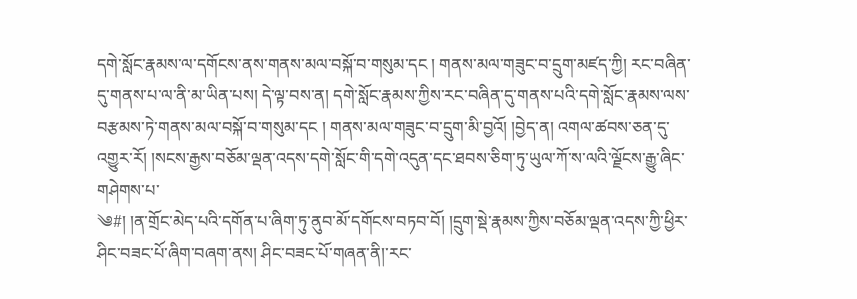དགེ་སློང་རྣམས་ལ་དགོངས་ནས་གནས་མལ་བསྐོ་བ་གསུམ་དང ། གནས་མལ་གཟུང་བ་དྲུག་མཛད་ཀྱི། རང་བཞིན་དུ་གནས་པ་ལ་ནི་མ་ཡིན་པས། དེ་ལྟ་བས་ན། དགེ་སློང་རྣམས་ཀྱིས་རང་བཞིན་དུ་གནས་པའི་དགེ་སློང་རྣམས་ལས་བརྩམས་ཏེ་གནས་མལ་བསྐོ་བ་གསུམ་དང ། གནས་མལ་གཟུང་བ་དྲུག་མི་བྱའོ། །བྱེད་ན། འགལ་ཚབས་ཅན་དུ་འགྱུར་རོ། །སངས་རྒྱས་བཅོམ་ལྡན་འདས་དགེ་སློང་གི་དགེ་འདུན་དང་ཐབས་ཅིག་ཏུ་ཡུལ་ཀོ་ས་ལའི་ལྗོངས་རྒྱུ་ཞིང་གཤེགས་པ་
༄#། །ན་གྲོང་མེད་པའི་དགོན་པ་ཞིག་ཏུ་ནུབ་མོ་དགོངས་བཏབ་བོ། །དྲུག་སྡེ་རྣམས་ཀྱིས་བཅོམ་ལྡན་འདས་ཀྱི་ཕྱིར་ཤིང་བཟང་པོ་ཞིག་བཞག་ནས། ཤིང་བཟང་པོ་གཞན་ནི།་རང་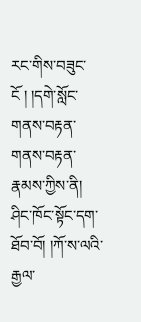རང་གིས་བཟུང་ངོ ། །དགེ་སློང་གནས་བརྟན་གནས་བརྟན་རྣམས་ཀྱིས་ནི། ཤིང་ཁོང་སྟོང་དག་ཐོབ་བོ། །ཀོ་ས་ལའི་རྒྱལ་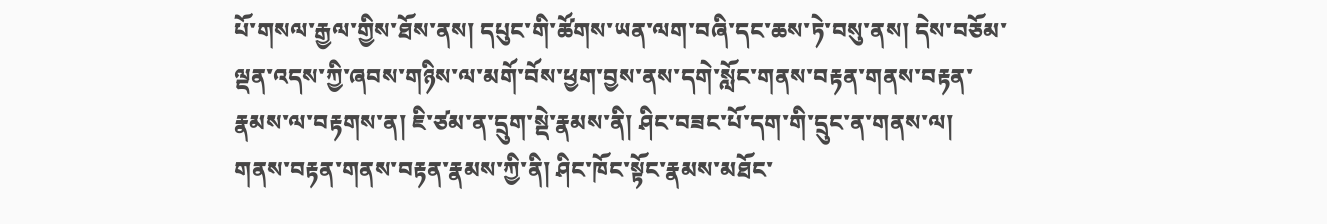པོ་གསལ་རྒྱལ་གྱིས་ཐོས་ནས། དཔུང་གི་ཚོགས་ཡན་ལག་བཞི་དང་ཆས་ཏེ་བསུ་ནས། དེས་བཅོམ་ལྡན་འདས་ཀྱི་ཞབས་གཉིས་ལ་མགོ་བོས་ཕྱག་བྱས་ནས་དགེ་སློང་གནས་བརྟན་གནས་བརྟན་རྣམས་ལ་བརྟགས་ན། ཇི་ཙམ་ན་དྲུག་སྡེ་རྣམས་ནི། ཤིང་བཟང་པོ་དག་གི་དྲུང་ན་གནས་ལ། གནས་བརྟན་གནས་བརྟན་རྣམས་ཀྱི་ནི། ཤིང་ཁོང་སྟོང་རྣམས་མཐོང་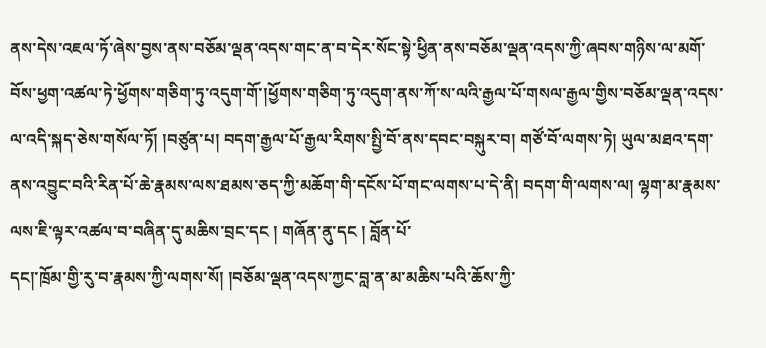ནས་དེས་འཇལ་ཏོ་ཞེས་བྱས་ནས་བཅོམ་ལྡན་འདས་གང་ན་བ་དེར་སོང་སྟེ་ཕྱིན་ནས་བཅོམ་ལྡན་འདས་ཀྱི་ཞབས་གཉིས་ལ་མགོ་བོས་ཕྱག་འཚལ་ཏེ་ཕྱོགས་གཅིག་ཏུ་འདུག་གོ་།ཕྱོགས་གཅིག་ཏུ་འདུག་ནས་ཀོ་ས་ལའི་རྒྱལ་པོ་གསལ་རྒྱལ་གྱིས་བཅོམ་ལྡན་འདས་ལ་འདི་སྐད་ཅེས་གསོལ་ཏོ། །བཙུན་པ། བདག་རྒྱལ་པོ་རྒྱལ་རིགས་སྤྱི་བོ་ནས་དབང་བསྐུར་བ། གཙོ་བོ་ལགས་ཏེ། ཡུལ་མཐའ་དག་ནས་འབྱུང་བའི་རིན་པོ་ཆེ་རྣམས་ལས་ཐམས་ཅད་ཀྱི་མཆོག་གི་དངོས་པོ་གང་ལགས་པ་དེ་ནི། བདག་གི་ལགས་ལ། ལྷག་མ་རྣམས་ལས་ཇི་ལྟར་འཚལ་བ་བཞིན་དུ་མཆིས་བྲང་དང ། གཞོན་ནུ་དང ། བློན་པོ་
དང།་ཁྲོམ་གྱི་རུ་བ་རྣམས་ཀྱི་ལགས་སོ། །བཅོམ་ལྡན་འདས་ཀྱང་བླ་ན་མ་མཆིས་པའི་ཆོས་ཀྱི་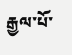རྒྱལ་པོ་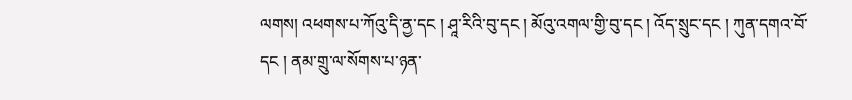ལགས། འཕགས་པ་ཀོའུ་དི་ནྱ་དང ། ཤཱ་རིའི་བུ་དང ། མོའུ་འགལ་གྱི་བུ་དང ། འོད་སྲུང་དང ། ཀུན་དགའ་བོ་དང ། ནམ་གྲུ་ལ་སོགས་པ་ཉན་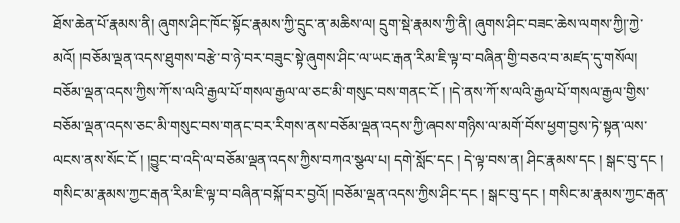ཐོས་ཆེན་པོ་རྣམས་ནི། ཞུགས་ཤིང་ཁོང་སྟོང་རྣམས་ཀྱི་དྲུང་ན་མཆིས་ལ། དྲུག་སྡེ་རྣམས་ཀྱི་ནི། ཞུགས་ཤིང་བཟང་ཆེས་ལགས་ཀྱི།་ཀྱེ་མའོ། །བཅོམ་ལྡན་འདས་ཐུགས་བརྩེ་བ་ཉེ་བར་བཟུང་སྟེ་ཞུགས་ཤིང་ལ་ཡང་རྒན་རིམ་ཇི་ལྟ་བ་བཞིན་གྱི་བཅའ་བ་མཛད་དུ་གསོལ། བཅོམ་ལྡན་འདས་ཀྱིས་ཀོ་ས་ལའི་རྒྱལ་པོ་གསལ་རྒྱལ་ལ་ཅང་མི་གསུང་བས་གནང་ངོ ། །དེ་ནས་ཀོ་ས་ལའི་རྒྱལ་པོ་གསལ་རྒྱལ་གྱིས་བཅོམ་ལྡན་འདས་ཅང་མི་གསུང་བས་གནང་བར་རིགས་ནས་བཅོམ་ལྡན་འདས་ཀྱི་ཞབས་གཉིས་ལ་མགོ་བོས་ཕྱག་བྱས་ཏེ་སྟན་ལས་ལངས་ནས་སོང་ངོ ། །བྱུང་བ་འདི་ལ་བཅོམ་ལྡན་འདས་ཀྱིས་བཀའ་སྩལ་པ། དགེ་སློང་དང ། དེ་ལྟ་བས་ན། ཤིང་རྣམས་དང ། སྒང་བུ་དང ། གསིང་མ་རྣམས་ཀྱང་རྒན་རིམ་ཇི་ལྟ་བ་བཞིན་བསྐོ་བར་བྱའོ། །བཅོམ་ལྡན་འདས་ཀྱིས་ཤིང་དང ། སྒང་བུ་དང ། གསིང་མ་རྣམས་ཀྱང་རྒན་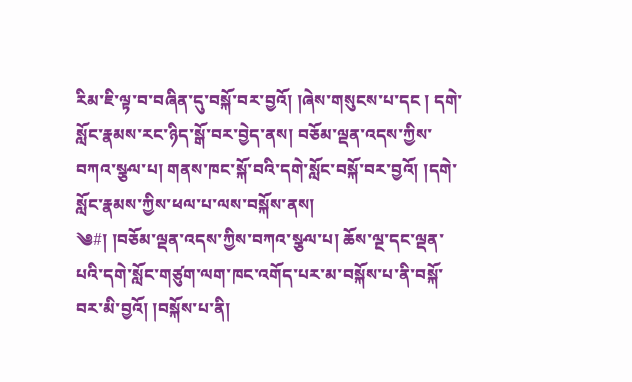རིམ་ཇི་ལྟ་བ་བཞིན་དུ་བསྐོ་བར་བྱའོ། །ཞེས་གསུངས་པ་དང ། དགེ་སློང་རྣམས་རང་ཉིད་སྒོ་བར་བྱེད་ནས། བཅོམ་ལྡན་འདས་ཀྱིས་བཀའ་སྩལ་པ། གནས་ཁང་སྐོ་བའི་དགེ་སློང་བསྐོ་བར་བྱའོ། །དགེ་སློང་རྣམས་ཀྱིས་ཕལ་པ་ལས་བསྐོས་ནས།
༄#། །བཅོམ་ལྡན་འདས་ཀྱིས་བཀའ་སྩལ་པ། ཆོས་ལྔ་དང་ལྡན་པའི་དགེ་སློང་གཙུག་ལག་ཁང་འགོད་པར་མ་བསྐོས་པ་ནི་བསྐོ་བར་མི་བྱའོ། །བསྐོས་པ་ནི།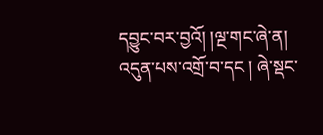དབྱུང་བར་བྱའོ། །ལྔ་གང་ཞེ་ན། འདུན་པས་འགྲོ་བ་དང ། ཞེ་སྡང་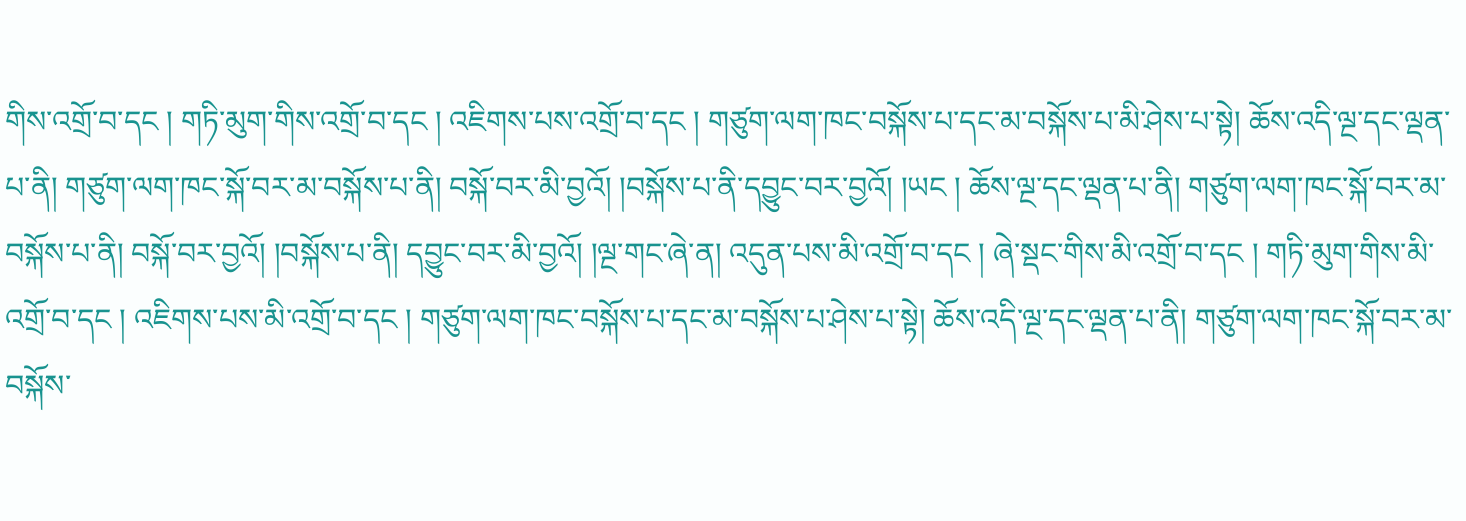གིས་འགྲོ་བ་དང ། གཏི་མུག་གིས་འགྲོ་བ་དང ། འཇིགས་པས་འགྲོ་བ་དང ། གཙུག་ལག་ཁང་བསྐོས་པ་དང་མ་བསྐོས་པ་མི་ཤེས་པ་སྟེ། ཆོས་འདི་ལྔ་དང་ལྡན་པ་ནི། གཙུག་ལག་ཁང་སྐོ་བར་མ་བསྐོས་པ་ནི། བསྐོ་བར་མི་བྱའོ། །བསྐོས་པ་ནི་དབྱུང་བར་བྱའོ། །ཡང ། ཆོས་ལྔ་དང་ལྡན་པ་ནི། གཙུག་ལག་ཁང་སྐོ་བར་མ་བསྐོས་པ་ནི། བསྐོ་བར་བྱའོ། །བསྐོས་པ་ནི། དབྱུང་བར་མི་བྱའོ། །ལྔ་གང་ཞེ་ན། འདུན་པས་མི་འགྲོ་བ་དང ། ཞེ་སྡང་གིས་མི་འགྲོ་བ་དང ། གཏི་མུག་གིས་མི་འགྲོ་བ་དང ། འཇིགས་པས་མི་འགྲོ་བ་དང ། གཙུག་ལག་ཁང་བསྐོས་པ་དང་མ་བསྐོས་པ་ཤེས་པ་སྟེ། ཆོས་འདི་ལྔ་དང་ལྡན་པ་ནི། གཙུག་ལག་ཁང་སྐོ་བར་མ་བསྐོས་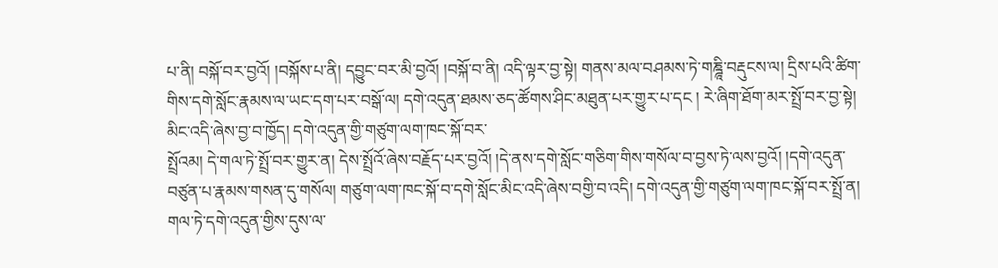པ་ནི། བསྐོ་བར་བྱའོ། །བསྐོས་པ་ནི། དབྱུང་བར་མི་བྱའོ། །བསྐོ་བ་ནི། འདི་ལྟར་བྱ་སྟེ། གནས་མལ་བཤམས་ཏེ་གཎྜཱི་བརྡུངས་ལ། དྲིས་པའི་ཚིག་གིས་དགེ་སློང་རྣམས་ལ་ཡང་དག་པར་བསྒོ་ལ། དགེ་འདུན་ཐམས་ཅད་ཚོགས་ཤིང་མཐུན་པར་གྱུར་པ་དང ། རེ་ཞིག་ཐོག་མར་སྤྲོ་བར་བྱ་སྟེ། མིང་འདི་ཞེས་བྱ་བ་ཁྱོད། དགེ་འདུན་གྱི་གཙུག་ལག་ཁང་སྐོ་བར་
སྤྲོའམ། དེ་གལ་ཏེ་སྤྲོ་བར་གྱུར་ན། དེས་སྤྲོའོ་ཞེས་བརྗོད་པར་བྱའོ། །དེ་ནས་དགེ་སློང་གཅིག་གིས་གསོལ་བ་བྱས་ཏེ་ལས་བྱའོ། །དགེ་འདུན་བཙུན་པ་རྣམས་གསན་དུ་གསོལ། གཙུག་ལག་ཁང་སྐོ་བ་དགེ་སློང་མིང་འདི་ཞེས་བགྱི་བ་འདི། དགེ་འདུན་གྱི་གཙུག་ལག་ཁང་སྐོ་བར་སྤྲོ་ན། གལ་ཏེ་དགེ་འདུན་གྱིས་དུས་ལ་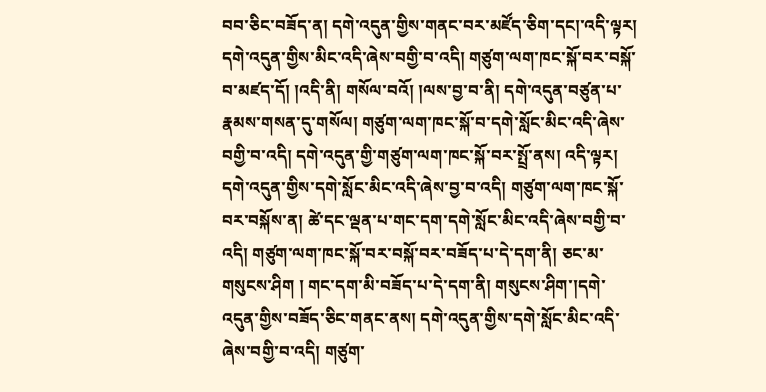བབ་ཅིང་བཟོད་ན། དགེ་འདུན་གྱིས་གནང་བར་མཛོད་ཅིག་དང།་འདི་ལྟར། དགེ་འདུན་གྱིས་མིང་འདི་ཞེས་བགྱི་བ་འདི། གཙུག་ལག་ཁང་སྐོ་བར་བསྐོ་བ་མཛད་དོ། །འདི་ནི། གསོལ་བའོ། །ལས་བྱ་བ་ནི། དགེ་འདུན་བཙུན་པ་རྣམས་གསན་དུ་གསོལ། གཙུག་ལག་ཁང་སྐོ་བ་དགེ་སློང་མིང་འདི་ཞེས་བགྱི་བ་འདི། དགེ་འདུན་གྱི་གཙུག་ལག་ཁང་སྐོ་བར་སྤྲོ་ནས། འདི་ལྟར། དགེ་འདུན་གྱིས་དགེ་སློང་མིང་འདི་ཞེས་བྱ་བ་འདི། གཙུག་ལག་ཁང་སྐོ་བར་བསྐོས་ན། ཚེ་དང་ལྡན་པ་གང་དག་དགེ་སློང་མིང་འདི་ཞེས་བགྱི་བ་འདི། གཙུག་ལག་ཁང་སྐོ་བར་བསྐོ་བར་བཟོད་པ་དེ་དག་ནི། ཅང་མ་གསུངས་ཤིག ། གང་དག་མི་བཟོད་པ་དེ་དག་ནི། གསུངས་ཤིག་།དགེ་འདུན་གྱིས་བཟོད་ཅིང་གནང་ནས། དགེ་འདུན་གྱིས་དགེ་སློང་མིང་འདི་ཞེས་བགྱི་བ་འདི། གཙུག་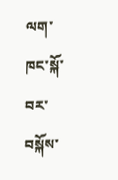ལག་ཁང་སྐོ་བར་བསྐོས་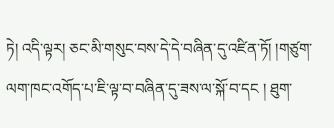ཏེ། འདི་ལྟར། ཅང་མི་གསུང་བས་དེ་དེ་བཞིན་དུ་འཛིན་ཏོ། །གཙུག་ལག་ཁང་འགོད་པ་ཇི་ལྟ་བ་བཞིན་དུ་ཟས་ལ་སྐོ་བ་དང ། ཐུག་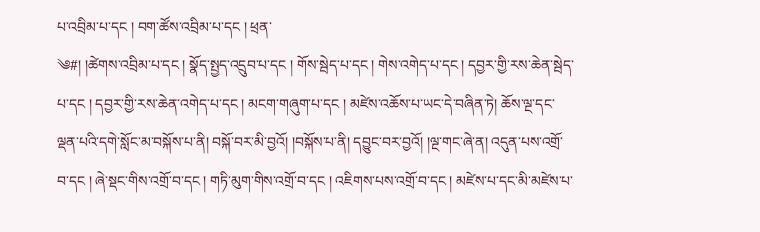པ་འབྲིམ་པ་དང ། བག་ཚོས་འབྲིམ་པ་དང ། ཕྲན་
༄#། །ཚེགས་འབྲིམ་པ་དང ། སྣོད་སྤྱད་འདྲུབ་པ་དང ། གོས་སྦེད་པ་དང ། གེས་འགེད་པ་དང ། དབྱར་གྱི་རས་ཆེན་སྦེད་པ་དང ། དབྱར་གྱི་རས་ཆེན་འགེད་པ་དང ། མངག་གཞུག་པ་དང ། མཛེས་འཆོས་པ་ཡང་དེ་བཞིན་ཏེ། ཆོས་ལྔ་དང་ལྡན་པའི་དགེ་སློང་མ་བསྐོས་པ་ནི། བསྐོ་བར་མི་བྱའོ། །བསྐོས་པ་ནི། དབྱུང་བར་བྱའོ། །ལྔ་གང་ཞེ་ན། འདུན་པས་འགྲོ་བ་དང ། ཞེ་སྡང་གིས་འགྲོ་བ་དང ། གཏི་མུག་གིས་འགྲོ་བ་དང ། འཇིགས་པས་འགྲོ་བ་དང ། མཛེས་པ་དང་མི་མཛེས་པ་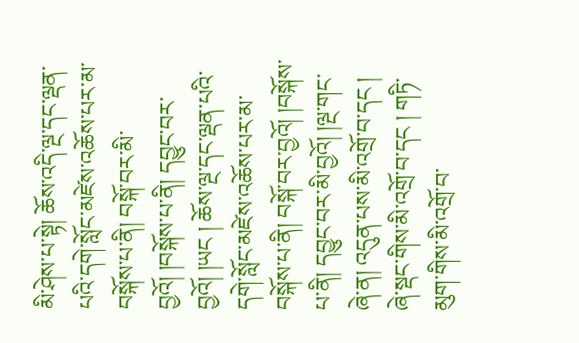མི་ཤེས་པ་སྟེ། ཆོས་འདི་ལྔ་དང་ལྡན་པའི་དགེ་སློང་མཛེས་འཆོས་པར་མ་བསྐོས་པ་ནི། བསྐོ་བར་མི་བྱའོ། །བསྐོས་པ་ནི། དབྱུང་བར་བྱའོ། །ཡང ། ཆོས་ལྔ་དང་ལྡན་པའི་དགེ་སློང་མཛེས་འཆོས་པར་མ་བསྐོས་པ་ནི། བསྐོ་བར་བྱའོ། །བསྐོས་པ་ནི། དབྱུང་བར་མི་བྱའོ། །ལྔ་གང་ཞེ་ན། འདུན་པས་མི་འགྲོ་བ་དང ། ཞེ་སྡང་གིས་མི་འགྲོ་བ་དང ། གཏི་མུག་གིས་མི་འགྲོ་བ་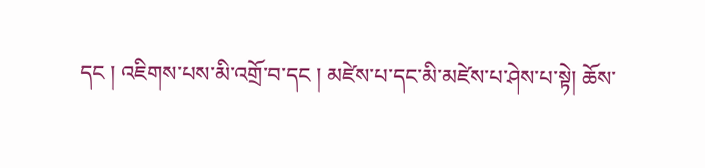དང ། འཇིགས་པས་མི་འགྲོ་བ་དང ། མཛེས་པ་དང་མི་མཛེས་པ་ཤེས་པ་སྟེ། ཆོས་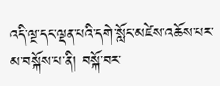འདི་ལྔ་དང་ལྡན་པའི་དགེ་སློང་མཛེས་འཆོས་པར་མ་བསྐོས་པ་ནི། བསྐོ་བར་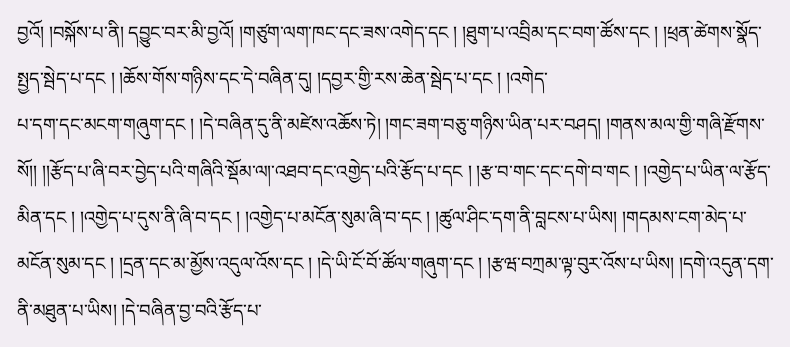བྱའོ། །བསྐོས་པ་ནི། དབྱུང་བར་མི་བྱའོ། །གཙུག་ལག་ཁང་དང་ཟས་འགེད་དང ། །ཐུག་པ་འབྲིམ་དང་བག་ཚོས་དང ། །ཕྲན་ཚེགས་སྣོད་སྤྱད་སྦེད་པ་དང ། །ཆོས་གོས་གཉིས་དང་དེ་བཞིན་དུ། །དབྱར་གྱི་རས་ཆེན་སྦེད་པ་དང ། །འགེད་
པ་དག་དང་མངག་གཞུག་དང ། །དེ་བཞིན་དུ་ནི་མཛེས་འཆོས་ཏེ། །གང་ཟག་བཅུ་གཉིས་ཡིན་པར་བཤད། །གནས་མལ་གྱི་གཞི་རྫོགས་སོ།། །།རྩོད་པ་ཞི་བར་བྱེད་པའི་གཞིའི་སྡོམ་ལ།་འཐབ་དང་འགྱེད་པའི་རྩོད་པ་དང ། །རྩ་བ་གང་དང་དགེ་བ་གང ། །འགྱེད་པ་ཡིན་ལ་རྩོད་མིན་དང ། །འགྱེད་པ་དུས་ནི་ཞི་བ་དང ། །འགྱེད་པ་མངོན་སུམ་ཞི་བ་དང ། །ཚུལ་ཤིང་དག་ནི་བླངས་པ་ཡིས། །གདམས་ངག་མེད་པ་མངོན་སུམ་དང ། །དྲན་དང་མ་མྱོས་འདུལ་འོས་དང ། །དེ་ཡི་ངོ་བོ་ཚོལ་གཞུག་དང ། །རྩཝ་བཀྲམ་ལྟ་བུར་འོས་པ་ཡིས། །དགེ་འདུན་དག་ནི་མཐུན་པ་ཡིས། །དེ་བཞིན་བྱ་བའི་རྩོད་པ་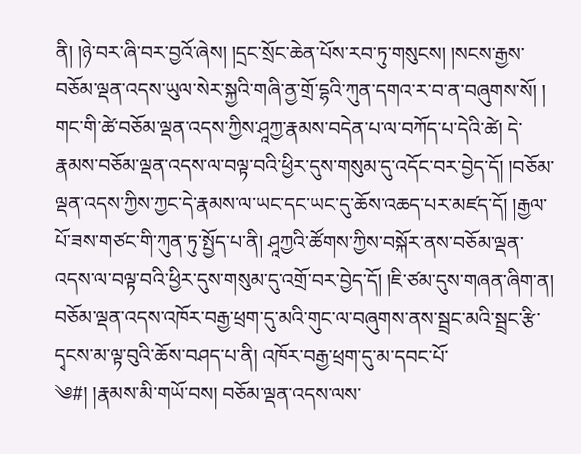ནི། །ཉེ་བར་ཞི་བར་བྱའོ་ཞེས། །དྲང་སྲོང་ཆེན་པོས་རབ་ཏུ་གསུངས། །སངས་རྒྱས་བཅོམ་ལྡན་འདས་ཡུལ་སེར་སྐྱའི་གཞི་ནྱ་གྲོ་དྷའི་ཀུན་དགའ་ར་བ་ན་བཞུགས་སོ། ། གང་གི་ཚེ་བཅོམ་ལྡན་འདས་ཀྱིས་ཤཱཀྱ་རྣམས་བདེན་པ་ལ་བཀོད་པ་དེའི་ཚེ། དེ་རྣམས་བཅོམ་ལྡན་འདས་ལ་བལྟ་བའི་ཕྱིར་དུས་གསུམ་དུ་འདོང་བར་བྱེད་དོ། །བཅོམ་ལྡན་འདས་ཀྱིས་ཀྱང་དེ་རྣམས་ལ་ཡང་དང་ཡང་དུ་ཆོས་འཆད་པར་མཛད་དོ། །རྒྱལ་པོ་ཟས་གཙང་གི་ཀུན་ཏུ་སྤྱོད་པ་ནི། ཤཱཀྱའི་ཚོགས་ཀྱིས་བསྐོར་ནས་བཅོམ་ལྡན་འདས་ལ་བལྟ་བའི་ཕྱིར་དུས་གསུམ་དུ་འགྲོ་བར་བྱེད་དོ། །ཇི་ཙམ་དུས་གཞན་ཞིག་ན། བཅོམ་ལྡན་འདས་འཁོར་བརྒྱ་ཕྲག་དུ་མའི་གུང་ལ་བཞུགས་ནས་སྦྲང་མའི་སྦྲང་རྩི་དྭངས་མ་ལྟ་བུའི་ཆོས་བཤད་པ་ནི། འཁོར་བརྒྱ་ཕྲག་དུ་མ་དབང་པོ་
༄#། །རྣམས་མི་གཡོ་བས། བཅོམ་ལྡན་འདས་ལས་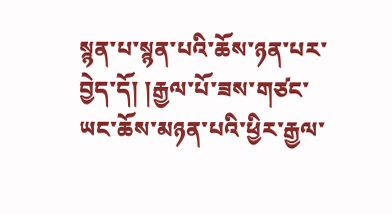སྙན་པ་སྙན་པའི་ཆོས་ཉན་པར་བྱེད་དོ། །རྒྱལ་པོ་ཟས་གཙང་ཡང་ཆོས་མཉན་པའི་ཕྱིར་རྒྱལ་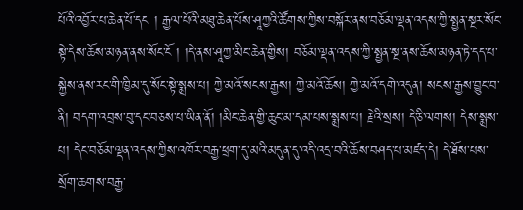པོའི་འབྱོར་པ་ཆེན་པོ་དང ། རྒྱལ་པོའི་མཐུ་ཆེན་པོས་ཤཱཀྱའི་ཚོགས་ཀྱིས་བསྐོར་ནས་བཅོམ་ལྡན་འདས་ཀྱི་སྤྱན་སྔར་སོང་སྟེ་དེས་ཆོས་མཉན་ནས་སོང་ངོ ། །དེ་ནས་ཤཱཀྱ་མིང་ཆེན་གྱིས། བཅོམ་ལྡན་འདས་ཀྱི་སྤྱན་སྔ་ནས་ཆོས་མཉན་ཏེ་དད་པ་སྐྱེས་ནས་རང་གི་ཁྱིམ་དུ་སོང་སྟེ་སྨྲས་པ། ཀྱེ་མའོ་སངས་རྒྱས། ཀྱེ་མའོ་ཆོས། ཀྱེ་མའོ་དགེ་འདུན། སངས་རྒྱས་བྱུང་བ་ནི། བདག་འབྲས་བུ་དང་བཅས་པ་ཡིན་ནོ། །མིང་ཆེན་གྱི་ཆུང་མ་དམ་པས་སྨྲས་པ། རྗེའི་སྲས། དེ་ཅི་ལགས། དེས་སྨྲས་པ། དེང་བཅོམ་ལྡན་འདས་ཀྱིས་འཁོར་བརྒྱ་ཕྲག་དུ་མའི་མདུན་དུ་འདི་འདྲ་བའི་ཆོས་བཤད་པ་མཛད་དེ། དེ་ཐོས་པས་སྲོག་ཆགས་བརྒྱ་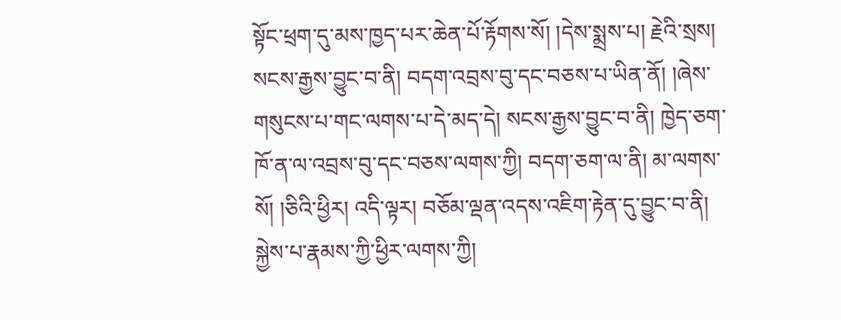སྟོང་ཕྲག་དུ་མས་ཁྱད་པར་ཆེན་པོ་རྟོགས་སོ། །དེས་སྨྲས་པ། རྗེའི་སྲས། སངས་རྒྱས་བྱུང་བ་ནི། བདག་འབྲས་བུ་དང་བཅས་པ་ཡིན་ནོ། །ཞེས་གསུངས་པ་གང་ལགས་པ་དེ་མད་དེ། སངས་རྒྱས་བྱུང་བ་ནི། ཁྱེད་ཅག་ཁོ་ན་ལ་འབྲས་བུ་དང་བཅས་ལགས་ཀྱི། བདག་ཅག་ལ་ནི། མ་ལགས་སོ། །ཅིའི་ཕྱིར། འདི་ལྟར། བཅོམ་ལྡན་འདས་འཇིག་རྟེན་དུ་བྱུང་བ་ནི། སྐྱེས་པ་རྣམས་ཀྱི་ཕྱིར་ལགས་ཀྱི།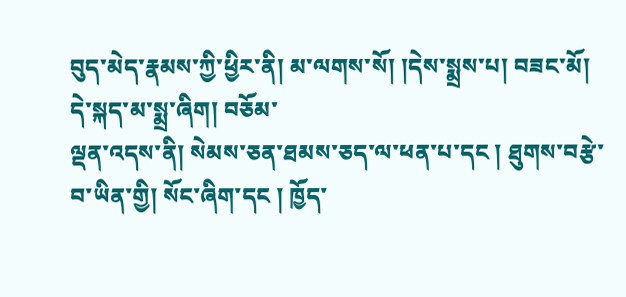བུད་མེད་རྣམས་ཀྱི་ཕྱིར་ནི། མ་ལགས་སོ། །དེས་སྨྲས་པ། བཟང་མོ། དེ་སྐད་མ་སྨྲ་ཞིག། བཅོམ་
ལྡན་འདས་ནི། སེམས་ཅན་ཐམས་ཅད་ལ་ཕན་པ་དང ། ཐུགས་བརྩེ་བ་ཡིན་གྱི། སོང་ཞིག་དང ། ཁྱོད་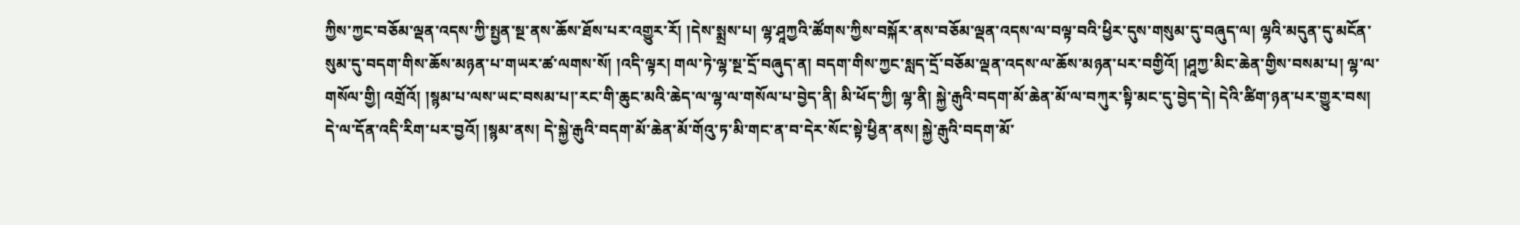ཀྱིས་ཀྱང་བཅོམ་ལྡན་འདས་ཀྱི་སྤྱན་སྔ་ནས་ཆོས་ཐོས་པར་འགྱུར་རོ། །དེས་སྨྲས་པ། ལྷ་ཤཱཀྱའི་ཚོགས་ཀྱིས་བསྐོར་ནས་བཅོམ་ལྡན་འདས་ལ་བལྟ་བའི་ཕྱིར་དུས་གསུམ་དུ་བཞུད་ལ། ལྷའི་མདུན་དུ་མངོན་སུམ་དུ་བདག་གིས་ཆོས་མཉན་པ་གཡར་ཚ་ལགས་སོ། །འདི་ལྟར། གལ་ཏེ་ལྷ་སྔ་དྲོ་བཞུད་ན། བདག་གིས་ཀྱང་སླད་དྲོ་བཅོམ་ལྡན་འདས་ལ་ཆོས་མཉན་པར་བགྱིའོ། །ཤཱཀྱ་མིང་ཆེན་གྱིས་བསམ་པ། ལྷ་ལ་གསོལ་གྱི། འགྲོའོ། །སྙམ་པ་ལས་ཡང་བསམ་པ།་རང་གི་ཆུང་མའི་ཆེད་ལ་ལྷ་ལ་གསོལ་པ་བྱེད་ནི། མི་ཕོད་ཀྱི། ལྷ་ནི། སྐྱེ་རྒུའི་བདག་མོ་ཆེན་མོ་ལ་བཀུར་སྟི་མང་དུ་བྱེད་དེ། དེའི་ཚིག་ཉན་པར་གྱུར་བས། དེ་ལ་དོན་འདི་རིག་པར་བྱའོ། །སྙམ་ནས། དེ་སྐྱེ་རྒུའི་བདག་མོ་ཆེན་མོ་གོའུ་ཏ་མི་གང་ན་བ་དེར་སོང་སྟེ་ཕྱིན་ནས། སྐྱེ་རྒུའི་བདག་མོ་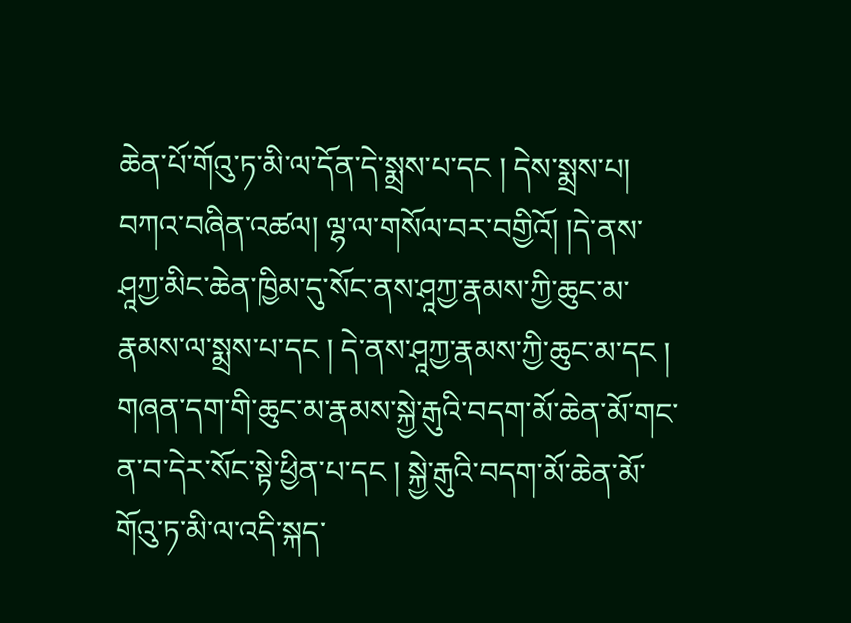ཆེན་པོ་གོའུ་ཏ་མི་ལ་དོན་དེ་སྨྲས་པ་དང ། དེས་སྨྲས་པ། བཀའ་བཞིན་འཚལ། ལྷ་ལ་གསོལ་བར་བགྱིའོ། །དེ་ནས་ཤཱཀྱ་མིང་ཆེན་ཁྱིམ་དུ་སོང་ནས་ཤཱཀྱ་རྣམས་ཀྱི་ཆུང་མ་རྣམས་ལ་སྨྲས་པ་དང ། དེ་ནས་ཤཱཀྱ་རྣམས་ཀྱི་ཆུང་མ་དང ། གཞན་དག་གི་ཆུང་མ་རྣམས་སྐྱེ་རྒུའི་བདག་མོ་ཆེན་མོ་གང་ན་བ་དེར་སོང་སྟེ་ཕྱིན་པ་དང ། སྐྱེ་རྒུའི་བདག་མོ་ཆེན་མོ་གོའུ་ཏ་མི་ལ་འདི་སྐད་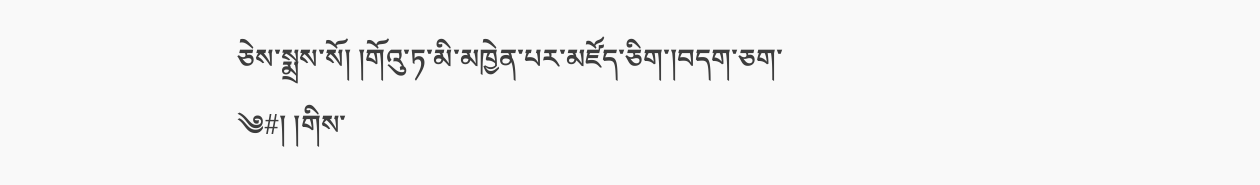ཅེས་སྨྲས་སོ། །གོའུ་ཏ་མི་མཁྱེན་པར་མཛོད་ཅིག་།བདག་ཅག་
༄#། །གིས་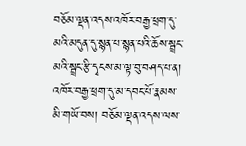བཅོམ་ལྡན་འདས་འཁོར་བརྒྱ་ཕྲག་དུ་མའི་མདུན་དུ་སྙན་པ་སྙན་པའི་ཆོས་སྦྲང་མའི་སྦྲང་རྩི་དྭངས་མ་ལྟ་བུ་བཤད་པ་ན། འཁོར་བརྒྱ་ཕྲག་དུ་མ་དབང་པོ་རྣམས་མི་གཡོ་བས། བཅོམ་ལྡན་འདས་ལས་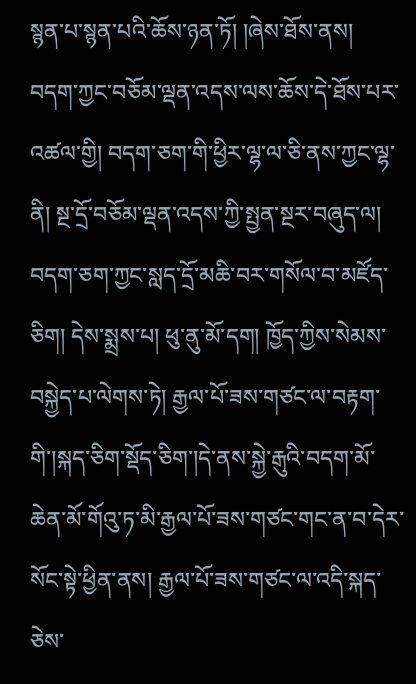སྙན་པ་སྙན་པའི་ཆོས་ཉན་ཏོ། །ཞེས་ཐོས་ནས། བདག་ཀྱང་བཅོམ་ལྡན་འདས་ལས་ཆོས་དེ་ཐོས་པར་འཚལ་གྱི། བདག་ཅག་གི་ཕྱིར་ལྷ་ལ་ཅི་ནས་ཀྱང་ལྷ་ནི། སྔ་དྲོ་བཅོམ་ལྡན་འདས་ཀྱི་སྤྱན་སྔར་བཞུད་ལ། བདག་ཅག་ཀྱང་སླད་དྲོ་མཆི་བར་གསོལ་བ་མཛོད་ཅིག། དེས་སྨྲས་པ། ཕུ་ནུ་མོ་དག། ཁྱོད་ཀྱིས་སེམས་བསྐྱེད་པ་ལེགས་ཏེ། རྒྱལ་པོ་ཟས་གཙང་ལ་བརྟག་གི་།སྐད་ཅིག་སྡོད་ཅིག་།དེ་ནས་སྐྱེ་རྒུའི་བདག་མོ་ཆེན་མོ་གོའུ་ཏ་མི་རྒྱལ་པོ་ཟས་གཙང་གང་ན་བ་དེར་སོང་སྟེ་ཕྱིན་ནས། རྒྱལ་པོ་ཟས་གཙང་ལ་འདི་སྐད་ཅེས་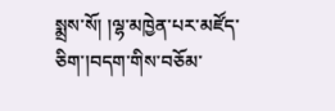སྨྲས་སོ། །ལྷ་མཁྱེན་པར་མཛོད་ཅིག་།བདག་གིས་བཅོམ་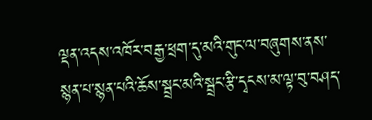ལྡན་འདས་འཁོར་བརྒྱ་ཕྲག་དུ་མའི་གུང་ལ་བཞུགས་ནས་སྙན་པ་སྙན་པའི་ཆོས་སྦྲང་མའི་སྦྲང་རྩི་དྭངས་མ་ལྟ་བུ་བཤད་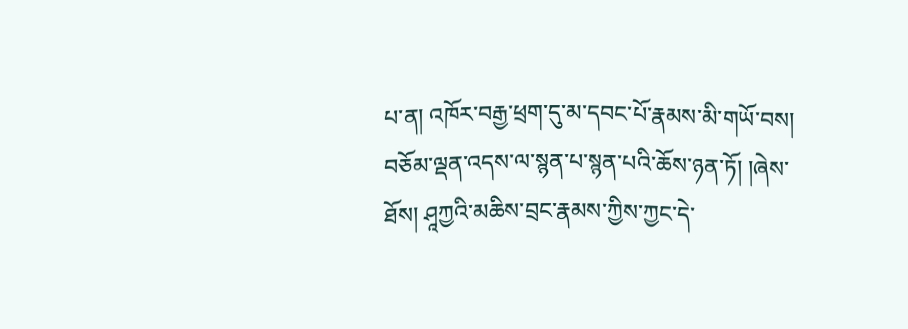པ་ན། འཁོར་བརྒྱ་ཕྲག་དུ་མ་དབང་པོ་རྣམས་མི་གཡོ་བས། བཅོམ་ལྡན་འདས་ལ་སྙན་པ་སྙན་པའི་ཆོས་ཉན་ཏོ། །ཞེས་ཐོས། ཤཱཀྱའི་མཆིས་བྲང་རྣམས་ཀྱིས་ཀྱང་དེ་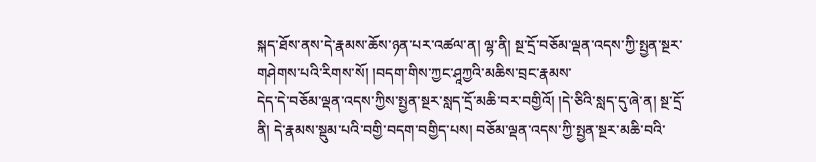སྐད་ཐོས་ནས་དེ་རྣམས་ཆོས་ཉན་པར་འཚལ་ན། ལྷ་ནི། སྔ་དྲོ་བཅོམ་ལྡན་འདས་ཀྱི་སྤྱན་སྔར་གཤེགས་པའི་རིགས་སོ། །བདག་གིས་ཀྱང་ཤཱཀྱའི་མཆིས་བྲང་རྣམས་
དེད་དེ་བཅོམ་ལྡན་འདས་ཀྱིས་སྤྱན་སྔར་སླད་དྲོ་མཆི་བར་བགྱིའོ། །དེ་ཅིའི་སླད་དུ་ཞེ་ན། སྔ་དྲོ་ནི། དེ་རྣམས་སྡུམ་པའི་བགྱི་བདག་བགྱིད་པས། བཅོམ་ལྡན་འདས་ཀྱི་སྤྱན་སྔར་མཆི་བའི་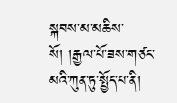སྐབས་མ་མཆིས་སོ། །རྒྱལ་པོ་ཟས་གཙང་མའི་ཀུན་ཏུ་སྤྱོད་པ་ནི།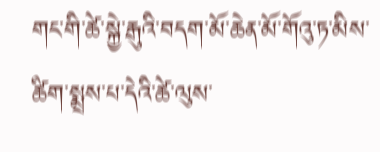གང་གི་ཚེ་སྐྱེ་རྒུའི་བདག་མོ་ཆེན་མོ་གོའུ་ཏ་མིས་ཚིག་སྨྲས་པ་དེའི་ཚེ་ལུས་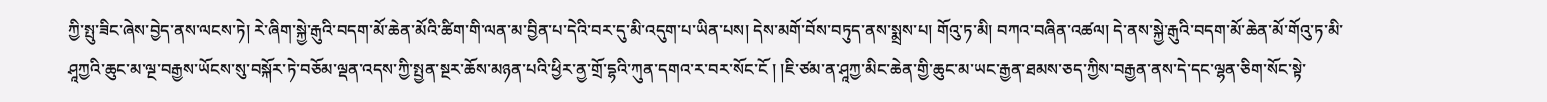ཀྱི་སྤུ་ཟིང་ཞེས་བྱེད་ནས་ལངས་ཏེ། རེ་ཞིག་སྐྱེ་རྒུའི་བདག་མོ་ཆེན་མོའི་ཚིག་གི་ལན་མ་བྱིན་པ་དེའི་བར་དུ་མི་འདུག་པ་ཡིན་པས། དེས་མགོ་བོས་བཏུད་ནས་སྨྲས་པ། གོའུ་ཏ་མི། བཀའ་བཞིན་འཚལ། དེ་ནས་སྐྱེ་རྒུའི་བདག་མོ་ཆེན་མོ་གོའུ་ཏ་མི་ཤཱཀྱའི་ཆུང་མ་ལྔ་བརྒྱས་ཡོངས་སུ་བསྐོར་ཏེ་བཅོམ་ལྡན་འདས་ཀྱི་སྤྱན་སྔར་ཆོས་མཉན་པའི་ཕྱིར་ནྱ་གྲོ་དྷའི་ཀུན་དགའ་ར་བར་སོང་ངོ ། །ཇི་ཙམ་ན་ཤཱཀྱ་མིང་ཆེན་གྱི་ཆུང་མ་ཡང་རྒྱན་ཐམས་ཅད་ཀྱིས་བརྒྱན་ནས་དེ་དང་ལྷན་ཅིག་སོང་སྟེ་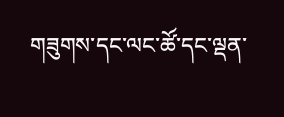གཟུགས་དང་ལང་ཚོ་དང་ལྡན་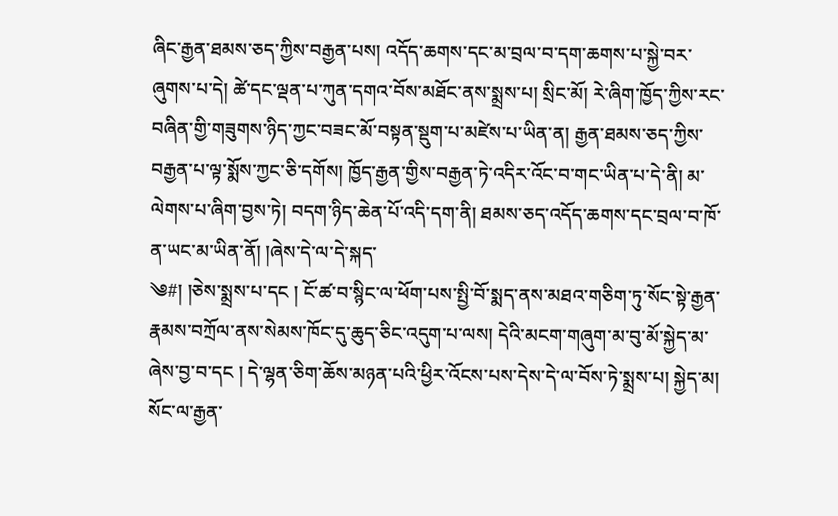ཞིང་རྒྱན་ཐམས་ཅད་ཀྱིས་བརྒྱན་པས། འདོད་ཆགས་དང་མ་བྲལ་བ་དག་ཆགས་པ་སྐྱེ་བར་ཞུགས་པ་དེ། ཚེ་དང་ལྡན་པ་ཀུན་དགའ་བོས་མཐོང་ནས་སྨྲས་པ། སྲིང་མོ། རེ་ཞིག་ཁྱོད་ཀྱིས་རང་བཞིན་གྱི་གཟུགས་ཉིད་ཀྱང་བཟང་མོ་བསྟན་སྡུག་པ་མཛེས་པ་ཡིན་ན། རྒྱན་ཐམས་ཅད་ཀྱིས་བརྒྱན་པ་ལྟ་སྨོས་ཀྱང་ཅི་དགོས། ཁྱོད་རྒྱན་གྱིས་བརྒྱན་ཏེ་འདིར་འོང་བ་གང་ཡིན་པ་དེ་ནི། མ་ལེགས་པ་ཞིག་བྱས་ཏེ། བདག་ཉིད་ཆེན་པོ་འདི་དག་ནི། ཐམས་ཅད་འདོད་ཆགས་དང་བྲལ་བ་ཁོ་ན་ཡང་མ་ཡིན་ནོ། །ཞེས་དེ་ལ་དེ་སྐད་
༄#། །ཅེས་སྨྲས་པ་དང ། ངོ་ཚ་བ་སྙིང་ལ་ཕོག་པས་སྤྱི་བོ་སྨད་ནས་མཐའ་གཅིག་ཏུ་སོང་སྟེ་རྒྱན་རྣམས་བཀྲོལ་ནས་སེམས་ཁོང་དུ་ཆུད་ཅིང་འདུག་པ་ལས། དེའི་མངག་གཞུག་མ་བུ་མོ་སྐྱེད་མ་ཞེས་བྱ་བ་དང ། དེ་ལྷན་ཅིག་ཆོས་མཉན་པའི་ཕྱིར་འོངས་པས་དེས་དེ་ལ་བོས་ཏེ་སྨྲས་པ། སྐྱེད་མ། སོང་ལ་རྒྱན་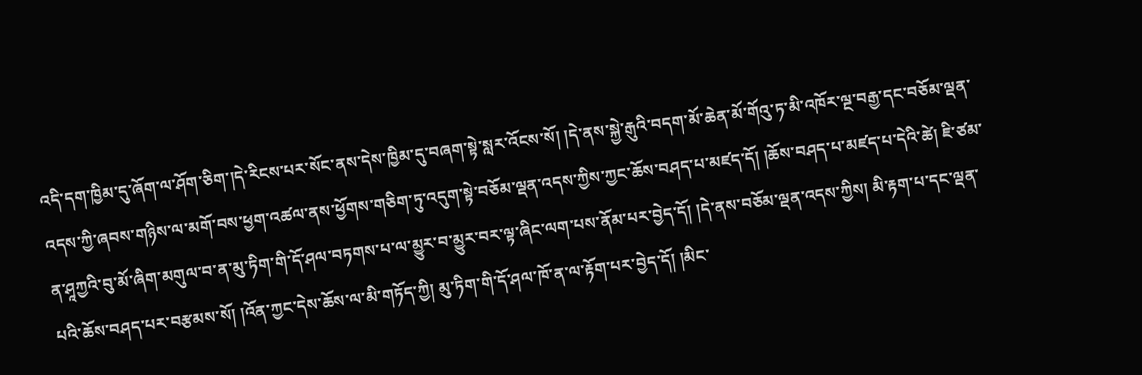འདི་དག་ཁྱིམ་དུ་ཞོག་ལ་ཤོག་ཅིག་།དེ་རིངས་པར་སོང་ནས་དེས་ཁྱིམ་དུ་བཞག་སྟེ་སླར་འོངས་སོ། །དེ་ནས་སྐྱེ་རྒུའི་བདག་མོ་ཆེན་མོ་གོའུ་ཏ་མི་འཁོར་ལྔ་བརྒྱ་དང་བཅོམ་ལྡན་འདས་ཀྱི་ཞབས་གཉིས་ལ་མགོ་བས་ཕྱག་འཚལ་ནས་ཕྱོགས་གཅིག་ཏུ་འདུག་སྟེ་བཅོམ་ལྡན་འདས་ཀྱིས་ཀྱང་ཆོས་བཤད་པ་མཛད་དོ། །ཆོས་བཤད་པ་མཛད་པ་དེའི་ཚེ། ཇི་ཙམ་ན་ཤཱཀྱའི་བུ་མོ་ཞིག་མགུལ་བ་ན་མུ་ཏིག་གི་དོ་ཤལ་བཏགས་པ་ལ་མྱུར་བ་མྱུར་བར་ལྟ་ཞིང་ལག་པས་ནོམ་པར་བྱེད་དོ། །དེ་ནས་བཅོམ་ལྡན་འདས་ཀྱིས། མི་རྟག་པ་དང་ལྡན་པའི་ཆོས་བཤད་པར་བརྩམས་སོ། །འོན་ཀྱང་དེས་ཆོས་ལ་མི་གཏོད་ཀྱི། མུ་ཏིག་གི་དོ་ཤལ་ཁོ་ན་ལ་རྟོག་པར་བྱེད་དོ། །མིང་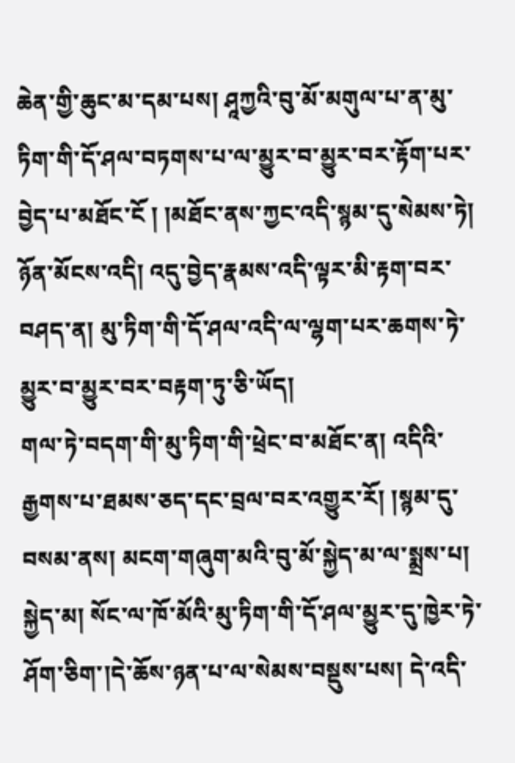ཆེན་གྱི་ཆུང་མ་དམ་པས། ཤཱཀྱའི་བུ་མོ་མགུལ་པ་ན་མུ་ཏིག་གི་དོ་ཤལ་བཏགས་པ་ལ་མྱུར་བ་མྱུར་བར་རྟོག་པར་བྱེད་པ་མཐོང་ངོ ། །མཐོང་ནས་ཀྱང་འདི་སྙམ་དུ་སེམས་ཏེ། ཉོན་མོངས་འདི། འདུ་བྱེད་རྣམས་འདི་ལྟར་མི་རྟག་བར་བཤད་ན། མུ་ཏིག་གི་དོ་ཤལ་འདི་ལ་ལྷག་པར་ཆགས་ཏེ་མྱུར་བ་མྱུར་བར་བརྟག་ཏུ་ཅི་ཡོད།
གལ་ཏེ་བདག་གི་མུ་ཏིག་གི་ཕྲེང་བ་མཐོང་ན། འདིའི་རྒྱགས་པ་ཐམས་ཅད་དང་བྲལ་བར་འགྱུར་རོ། །སྙམ་དུ་བསམ་ནས། མངག་གཞུག་མའི་བུ་མོ་སྐྱེད་མ་ལ་སྨྲས་པ། སྐྱེད་མ། སོང་ལ་ཁོ་མོའི་མུ་ཏིག་གི་དོ་ཤལ་མྱུར་དུ་ཁྱེར་ཏེ་ཤོག་ཅིག་།དེ་ཆོས་ཉན་པ་ལ་སེམས་བསྡུས་པས། དེ་འདི་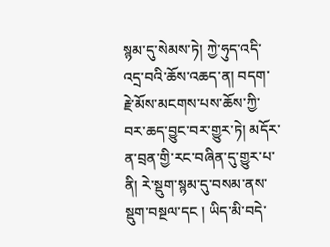སྙམ་དུ་སེམས་ཏེ། ཀྱེ་ཧུད་འདི་འདྲ་བའི་ཆོས་འཆད་ན། བདག་རྗེ་མོས་མངགས་པས་ཆོས་ཀྱི་བར་ཆད་བྱུང་བར་གྱུར་ཏེ། མདོར་ན་བྲན་གྱི་རང་བཞིན་དུ་གྱུར་པ་ནི། རེ་སྡུག་སྙམ་དུ་བསམ་ནས་སྡུག་བསྔལ་དང ། ཡིད་མི་བདེ་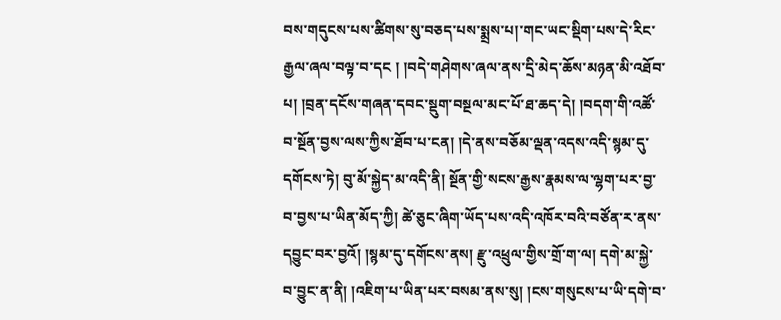བས་གདུངས་པས་ཚིགས་སུ་བཅད་པས་སྨྲས་པ།་གང་ཡང་སྡིག་པས་དེ་རིང་རྒྱལ་ཞལ་བལྟ་བ་དང ། །བདེ་གཤེགས་ཞལ་ནས་དྲི་མེད་ཆོས་མཉན་མི་འཐོབ་པ། །བྲན་དངོས་གཞན་དབང་སྡུག་བསྔལ་མང་པོ་ཐ་ཆད་དེ། །བདག་གི་འཚོ་བ་སྔོན་བྱས་ལས་ཀྱིས་ཐོབ་པ་ངན། །དེ་ནས་བཅོམ་ལྡན་འདས་འདི་སྙམ་དུ་དགོངས་ཏེ། བུ་མོ་སྐྱེད་མ་འདི་ནི། སྔོན་གྱི་སངས་རྒྱས་རྣམས་ལ་ལྷག་པར་བྱ་བ་བྱས་པ་ཡིན་མོད་ཀྱི། ཚེ་ཅུང་ཞིག་ཡོད་པས་འདི་འཁོར་བའི་བཙོན་ར་ནས་དབྱུང་བར་བྱའོ། །སྙམ་དུ་དགོངས་ནས། རྫུ་འཕྲུལ་གྱིས་གྲོ་ག་ལ། དགེ་མ་སྐྱེ་བ་བྱུང་ན་ནི། །འཇིག་པ་ཡིན་པར་བསམ་ནས་སུ། །ངས་གསུངས་པ་ཡི་དགེ་བ་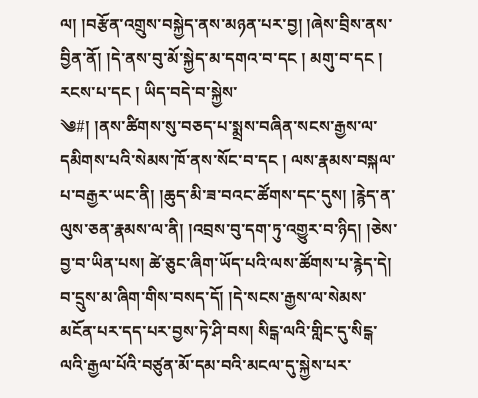ལ། །བརྩོན་འགྲུས་བསྐྱེད་ནས་མཉན་པར་བྱ། །ཞེས་བྲིས་ནས་བྱིན་ནོ། །དེ་ནས་བུ་མོ་སྐྱེད་མ་དགའ་བ་དང ། མགུ་བ་དང ། རངས་པ་དང ། ཡིད་བདེ་བ་སྐྱེས་
༄#། །ནས་ཚིགས་སུ་བཅད་པ་སྨྲས་བཞིན་སངས་རྒྱས་ལ་དམིགས་པའི་སེམས་ཁོ་ནས་སོང་བ་དང ། ལས་རྣམས་བསྐལ་པ་བརྒྱར་ཡང་ནི། །ཆུད་མི་ཟ་བའང་ཚོགས་དང་དུས། །རྙེད་ན་ལུས་ཅན་རྣམས་ལ་ནི། །འབྲས་བུ་དག་ཏུ་འགྱུར་བ་ཉིད། །ཅེས་བྱ་བ་ཡིན་པས། ཚེ་ཅུང་ཞིག་ཡོད་པའི་ལས་ཚོགས་པ་རྙེད་དེ། བ་དྲུས་མ་ཞིག་གིས་བསད་དོ། །དེ་སངས་རྒྱས་ལ་སེམས་མངོན་པར་དད་པར་བྱས་ཏེ་ཤི་བས། སིངྒ་ལའི་གླིང་དུ་སིངྒ་ལའི་རྒྱལ་པོའི་བཙུན་མོ་དམ་བའི་མངལ་དུ་སྐྱེས་པར་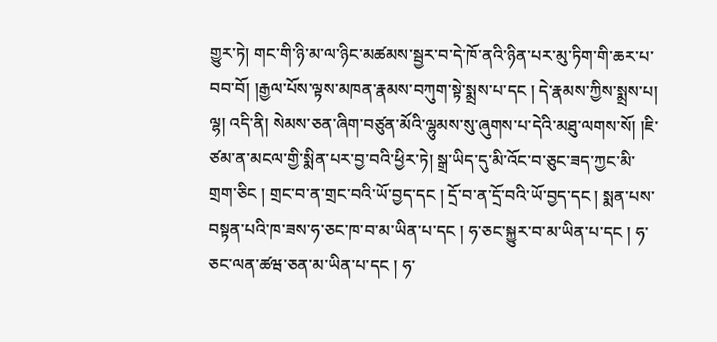གྱུར་ཏེ། གང་གི་ཉི་མ་ལ་ཉིང་མཚམས་སྦྱར་བ་དེ་ཁོ་ནའི་ཉིན་པར་མུ་ཏིག་གི་ཆར་པ་བབ་བོ། །རྒྱལ་པོས་ལྟས་མཁན་རྣམས་བཀུག་སྟེ་སྨྲས་པ་དང ། དེ་རྣམས་ཀྱིས་སྨྲས་པ། ལྷ། འདི་ནི། སེམས་ཅན་ཞིག་བཙུན་མོའི་ལྷུམས་སུ་ཞུགས་པ་དེའི་མཐུ་ལགས་སོ། །ཇི་ཙམ་ན་མངལ་གྱི་སྨིན་པར་བྱ་བའི་ཕྱིར་ཏེ། སྒྲ་ཡིད་དུ་མི་འོང་བ་ཅུང་ཟད་ཀྱང་མི་གྲག་ཅིང ། གྲང་བ་ན་གྲང་བའི་ཡོ་བྱད་དང ། དྲོ་བ་ན་དྲོ་བའི་ཡོ་བྱད་དང ། སྨན་པས་བསྟན་པའི་ཁ་ཟས་ཧ་ཅང་ཁ་བ་མ་ཡིན་པ་དང ། ཧ་ཅང་སྐྱུར་བ་མ་ཡིན་པ་དང ། ཧ་ཅང་ལན་ཚཝ་ཅན་མ་ཡིན་པ་དང ། ཧ་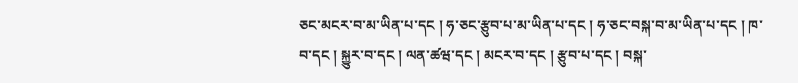ཅང་མངར་བ་མ་ཡིན་པ་དང ། ཧ་ཅང་རྩུབ་པ་མ་ཡིན་པ་དང ། ཧ་ཅང་བསྐ་བ་མ་ཡིན་པ་དང ། ཁ་བ་དང ། སྐྱུར་བ་དང ། ལན་ཚཝ་དང ། མངར་བ་དང ། རྩུབ་པ་དང ། བསྐ་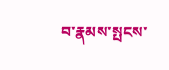བ་རྣམས་སྤངས་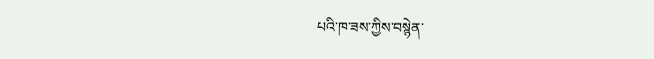པའི་ཁ་ཟས་ཀྱིས་བསྙེན་